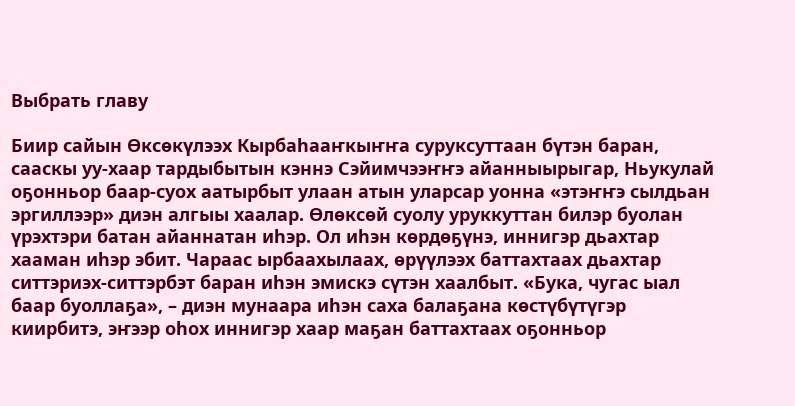Выбрать главу

Биир сайын Өксөкүлээх Кырбаһааҥкыҥҥа суруксуттаан бүтэн баран, сааскы уу-хаар тардыбытын кэннэ Сэйимчээҥҥэ айанныырыгар, Ньукулай оҕонньор баар-суох аатырбыт улаан атын уларсар уонна «этэҥҥэ сылдьан эргиллээр» диэн алгыы хаалар. Өлөксөй суолу уруккуттан билэр буолан үрэхтэри батан айаннатан иһэр. Ол иһэн көрдөҕүнэ, иннигэр дьахтар хааман иһэр эбит. Чараас ырбаахылаах, өрүүлээх баттахтаах дьахтар ситтэриэх-ситтэрбэт баран иһэн эмискэ сүтэн хаалбыт. «Бука, чугас ыал баар буоллаҕа», – диэн мунаара иһэн саха балаҕана көстүбүтүгэр киирбитэ, эҥээр оһох иннигэр хаар маҕан баттахтаах оҕонньор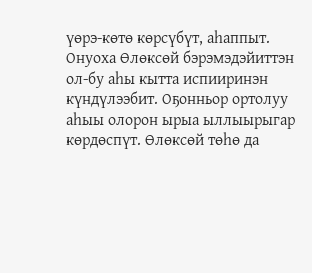үөрэ-көтө көрсүбүт, аһаппыт. Онуоха Өлөксөй бэрэмэдэйиттэн ол-бу аһы кытта испииринэн күндүлээбит. Оҕонньор ортолуу аһыы олорон ырыа ыллыырыгар көрдөспүт. Өлөксөй төһө да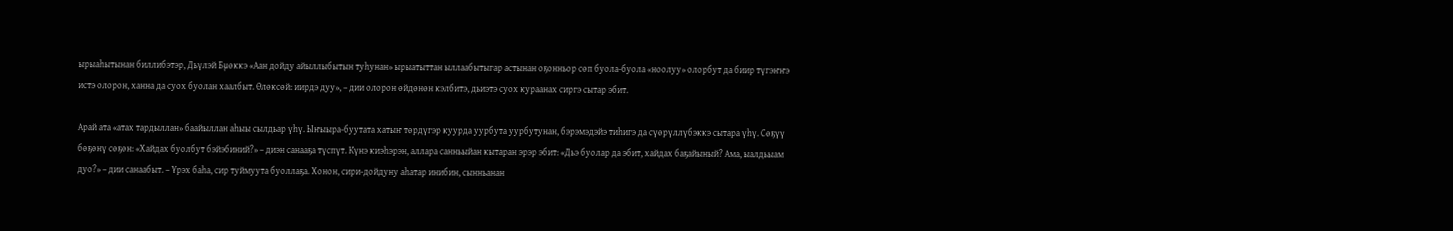ырыаһытынан биллибэтэр, Дьүлэй Бµөккэ «Аан дойду айыллыбытын туһунан» ырыатыттан ыллаабытыгар астынан оҕонньор сөп буола-буола «ноолуу» олорбут да биир түгэҥҥэ истэ олорон, ханна да суох буолан хаалбыт. Өлөксөй: иирдэ дуу», – дии олорон өйдөнөн кэлбитэ, дьиэтэ суох кураанах сиргэ сытар эбит.

Арай ата «атах тардыллан» баайыллан аһыы сылдьар үһү. Ыҥыыра-буутата хатыҥ төрдүгэр куурда уурбута уурбутунан, бэрэмэдэйэ тиһигэ да сүөрүллүбэккэ сытара үһү. Сөҕүү бөҕөнү сөҕөн: «Хайдах буолбут бэйэбиний?» – диэн санааҕа түспүт. Күнэ киэһэрэн, аллара санньыйан кытаран эрэр эбит: «Дьэ буолар да эбит, хайдах баҕайыный? Ама, ыалдьыам дуо?» – дии санаабыт. – Үрэх баһа, сир туймуута буоллаҕа. Хонон, сири-дойдуну аһатар инибин, сынньанан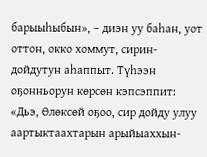барыыһыбын», – диэн уу баһан, уот оттон, окко хоммут, сирин-дойдутун аһаппыт. Түһээн оҕонньорун көрсөн кэпсэппит: «Дьэ, Өлөксөй оҕоо, сир дойду улуу аартыктаахтарын арыйыаххын-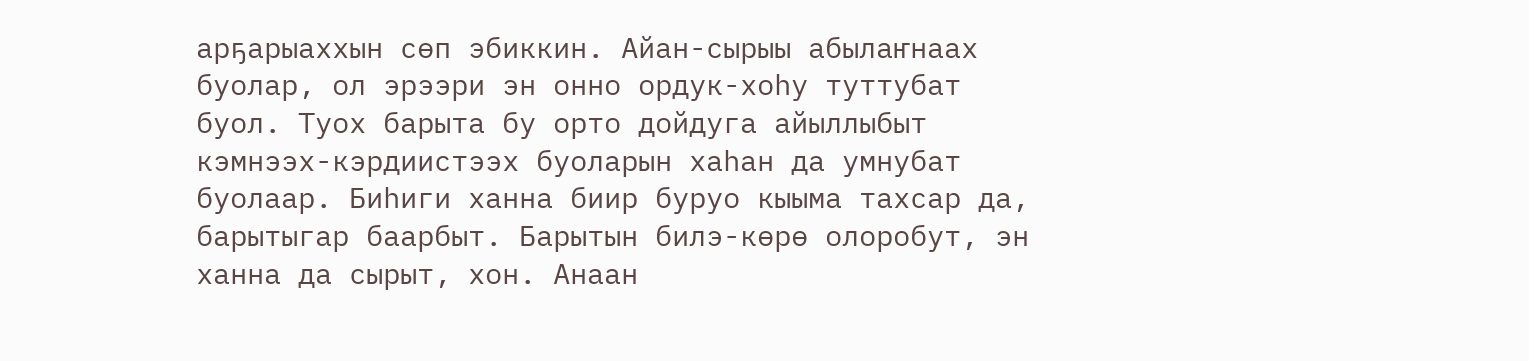арҕарыаххын сөп эбиккин. Айан-сырыы абылаҥнаах буолар, ол эрээри эн онно ордук-хоһу туттубат буол. Туох барыта бу орто дойдуга айыллыбыт кэмнээх-кэрдиистээх буоларын хаһан да умнубат буолаар. Биһиги ханна биир буруо кыыма тахсар да, барытыгар баарбыт. Барытын билэ-көрө олоробут, эн ханна да сырыт, хон. Анаан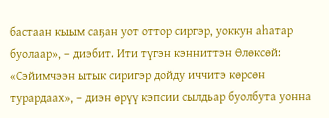бастаан кыым саҕан уот оттор сиргэр, уоккун аһатар буолаар», – диэбит. Ити түгэн кэнниттэн Өлөксөй: «Сэйимчээн ытык сиригэр дойду иччитэ көрсөн турардаах», – диэн өрүү кэпсии сылдьар буолбута уонна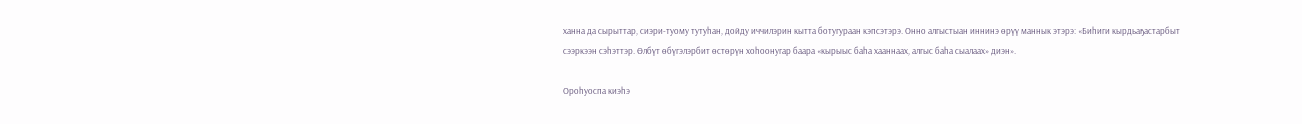ханна да сырыттар, сиэри-туому тутуһан, дойду иччилэрин кытта ботугураан кэпсэтэрэ. Онно алгыстыан иннинэ өрүү маннык этэрэ: «Биһиги кырдьаҕастарбыт сээркээн сэһэттэр. Өлбүт өбүгэлэрбит өстөрүн хоһоонугар баара «кырыыс баһа хааннаах, алгыс баһа сыалаах» диэн».

Ороһуоспа киэһэ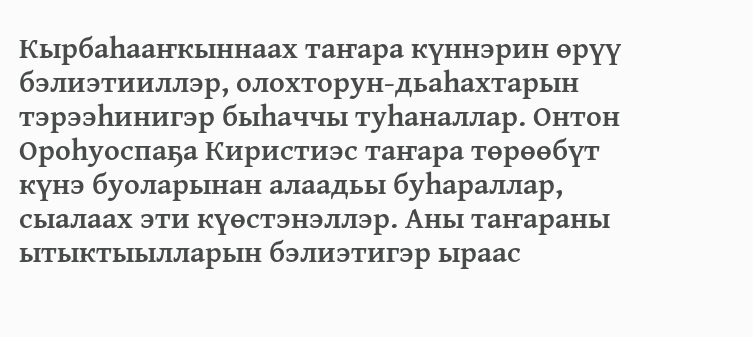Кырбаһааҥкыннаах таҥара күннэрин өрүү бэлиэтииллэр, олохторун-дьаһахтарын тэрээһинигэр быһаччы туһаналлар. Онтон Ороһуоспаҕа Киристиэс таҥара төрөөбүт күнэ буоларынан алаадьы буһараллар, сыалаах эти күөстэнэллэр. Аны таҥараны ытыктыылларын бэлиэтигэр ыраас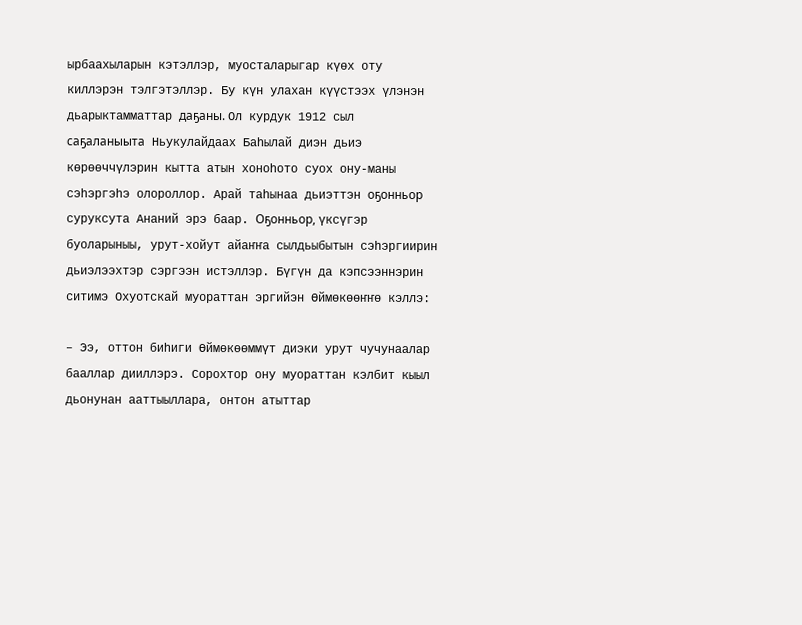ырбаахыларын кэтэллэр, муосталарыгар күөх оту киллэрэн тэлгэтэллэр. Бу күн улахан күүстээх үлэнэн дьарыктамматтар даҕаны. Ол курдук 1912 сыл саҕаланыыта Ньукулайдаах Баһылай диэн дьиэ көрөөччүлэрин кытта атын хоноһото суох ону-маны сэһэргэһэ олороллор. Арай таһынаа дьиэттэн оҕонньор суруксута Ананий эрэ баар. Оҕонньор, үксүгэр буоларыныы, урут-хойут айаҥҥа сылдьыбытын сэһэргиирин дьиэлээхтэр сэргээн истэллэр. Бүгүн да кэпсээннэрин ситимэ Охуотскай муораттан эргийэн Өймөкөөҥҥө кэллэ:

– Ээ, оттон биһиги Өймөкөөммүт диэки урут чучунаалар бааллар дииллэрэ. Сорохтор ону муораттан кэлбит кыыл дьонунан ааттыыллара, онтон атыттар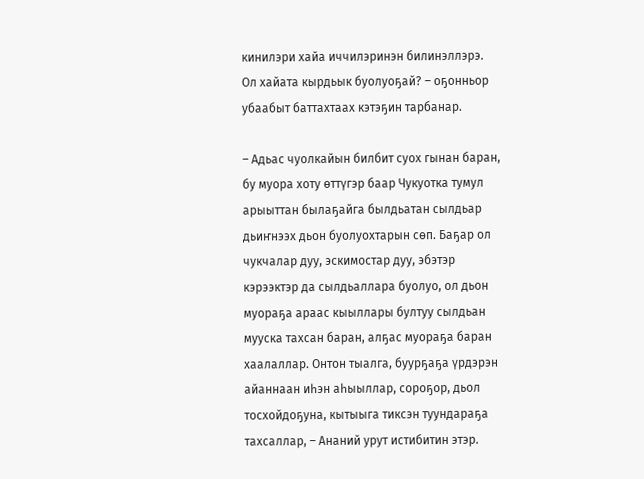кинилэри хайа иччилэринэн билинэллэрэ. Ол хайата кырдьык буолуоҕай? – оҕонньор убаабыт баттахтаах кэтэҕин тарбанар.

– Адьас чуолкайын билбит суох гынан баран, бу муора хоту өттүгэр баар Чукуотка тумул арыыттан былаҕайга былдьатан сылдьар дьиҥнээх дьон буолуохтарын сөп. Баҕар ол чукчалар дуу, эскимостар дуу, эбэтэр кэрээктэр да сылдьаллара буолуо, ол дьон муораҕа араас кыыллары бултуу сылдьан мууска тахсан баран, алҕас муораҕа баран хаалаллар. Онтон тыалга, буурҕаҕа үрдэрэн айаннаан иһэн аһыыллар, сороҕор, дьол тосхойдоҕуна, кытыыга тиксэн туундараҕа тахсаллар, – Ананий урут истибитин этэр.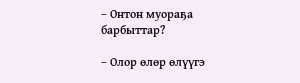– Онтон муораҕа барбыттар?

– Олор өлөр өлүүгэ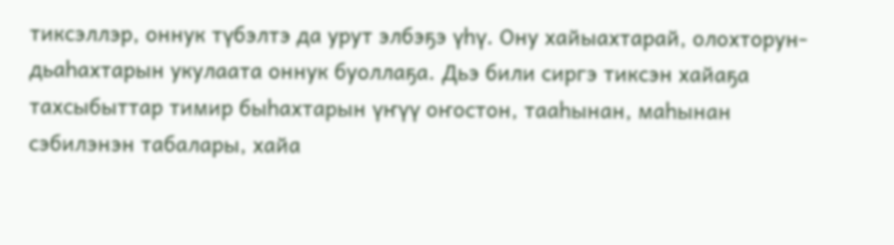тиксэллэр, оннук түбэлтэ да урут элбэҕэ үһү. Ону хайыахтарай, олохторун-дьаһахтарын укулаата оннук буоллаҕа. Дьэ били сиргэ тиксэн хайаҕа тахсыбыттар тимир быһахтарын үҥүү оҥостон, тааһынан, маһынан сэбилэнэн табалары, хайа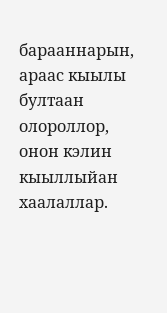барааннарын, араас кыылы бултаан олороллор, онон кэлин кыыллыйан хаалаллар.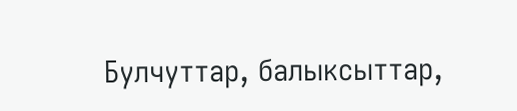Булчуттар, балыксыттар,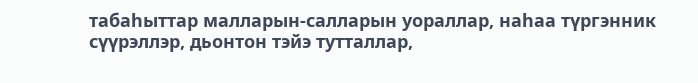табаһыттар малларын-салларын уораллар, наһаа түргэнник сүүрэллэр, дьонтон тэйэ тутталлар,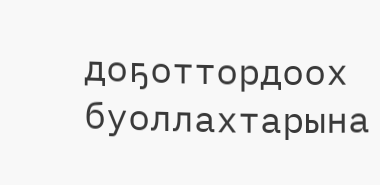доҕоттордоох буоллахтарына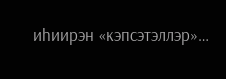иһиирэн «кэпсэтэллэр»…